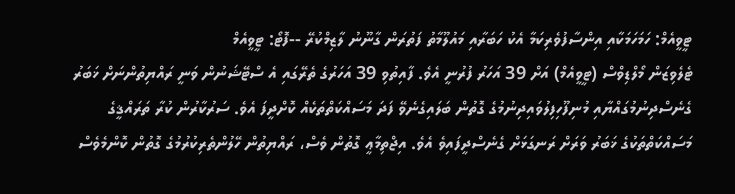ޓީވީއެމް: ހަމަހަމަކާއި އިންސާފުވެރިކަމާ އެކު ހަބަރާއި މައުލޫމާތު ފަތުރަން ގާނޫނު ލާޒިމްކުރޭ --ފޮޓޯ: ޓީވީއެމް
ޓެލެވިޒަން މޯލްޑިވްސް (ޓީވީއެމް) އަށް 39 އަހަރު ފުރުނީ އެވެ. ފާއިތުވި 39 އަހަރުގެ ތެރޭގައި އެ ސްޓޭޝަނުން ވަނީ ރައްޔިތުންނަށް ޚަބަރު ގެނެސްދިނުމުގައްޔާއި މުނިފޫހިފިލުވައިދިނުމުގެ ގޮތުން ބަލައިގެނެވޭ ފަދަ މަސައްކަތްތަކެއް ކޮށްދީފަ އެވެ. ސަރުކާރުން ކުރާ ތަރައްޤީގެ މަސައްކަތްތަކުގެ ޚަބަރު ވަރަށް ރަނގަޅަށް ގެނެސްދީފައިވެ އެވެ. އިޖްތިމާޢީ ގޮތުން ވެސް، ރައްޔިތުން ހޭލުންތެރިކުރުމުގެ ގޮތުން ކޮންމެވެސް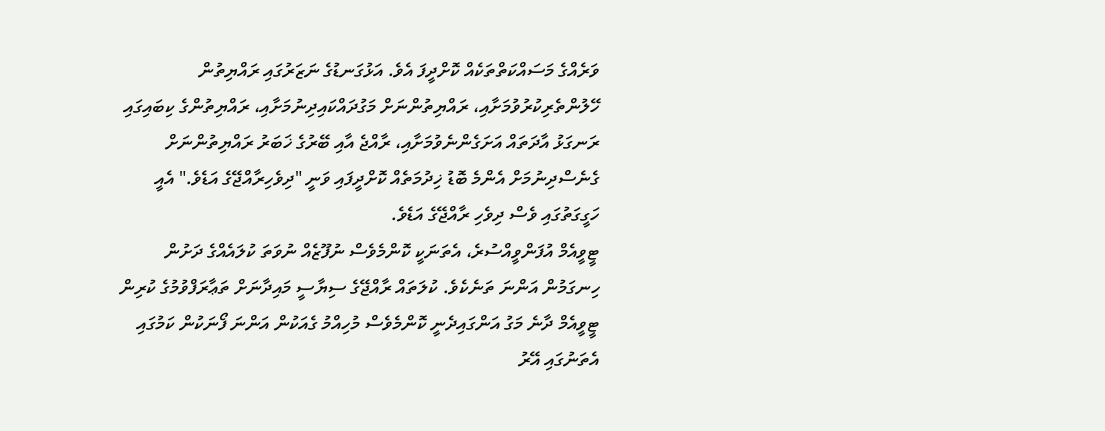ވަރެއްގެ މަސައްކަތްތަކެއް ކޮށްދީފަ އެވެ. އަޅުގަނޑުގެ ނަޒަރުގައި ރައްޔިތުން ހޭލުންތެރިކުރުވުމަށާއި، ރައްޔިތުންނަށް މަގުދައްކައިދިނުމަށާއި، ރައްޔިތުންގެ ކިބައިގައި ރަނގަޅު އާދަތައް އަށަގެންނެވުމަށާއި، ރާއްޖެ އާއި ބޭރުގެ ޚަބަރު ރައްޔިތުންނަށް ގެނެސްދިނުމަށް އެންމެ ބޮޑު ޚިދުމަތެއް ކޮށްދީފައި ވަނީ "ދިވެހިރާއްޖޭގެ އަޑެވެ." އެއީ ހަގީގަތުގައި ވެސް ދިވެހި ރާއްޖޭގެ އަޑެވެ.
ޓީވީއެމް އުފަންވީއްސުރެ، އެތަނަކީ ކޮންމެވެސް ނުފޫޒެއް ނުވަތަ ކުލައެއްގެ ދަށުން ހިނގަމުން އަންނަ ތަނެކެވެ. ކުލަތައް ރާއްޖޭގެ ސިޔާސީ މައިދާނަށް ތަޢާރަފްވުމުގެ ކުރިން ޓީވީއެމް ދާނެ މަގު އަންގައިދެނީ ކޮންމެވެސް މުހިއްމު ގެއަކުން އަންނަ ފޯނަކުން ކަމުގައި އެތަނުގައި އޭރު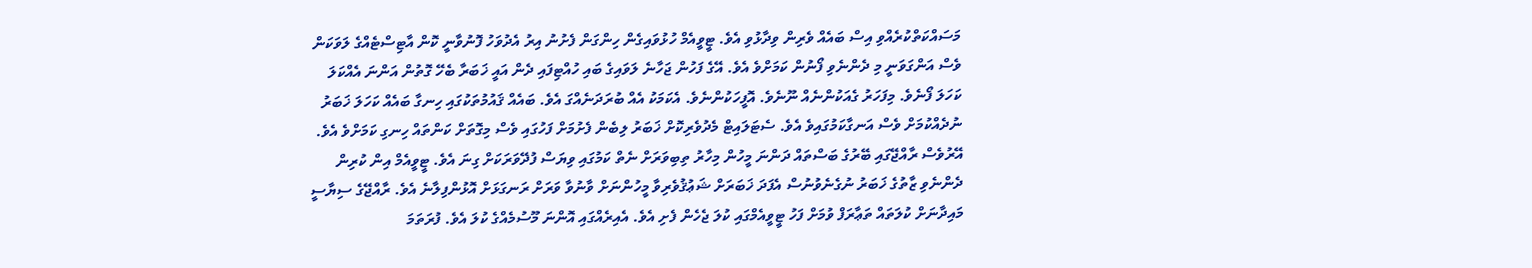މަސައްކަތްކުރެއްވި އިސް ބައެއް ވެރިން ވިދާޅުވި އެވެ. ޓީވީއެމް ހުޅުވައިގެން ހިންގަން ފެށުނު އިރު އެދުވަހު ފޮނުވާނީ ކޮން އާޓިސްޓެއްގެ ލަވަކަން ވެސް އަންގަވަނީ މި ދެންނެވި ފޯނުން ކަމަށްވެ އެވެ. އޭގެ ފަހުން ޖަހާނެ ލަވައިގެ ބައި ހުއްޓިފައި ދެން އައީ ޚަބަރާ ބެހޭ ގޮތުން އަންނަ އެއްކަލަ ކަހަލަ ފޯނެވެ. މިފަހަރު ގެއަކުންނެއް ނޫނެވެ. އޮފީހަކުންނެވެ. އެކަމަކު އެއް ބުރަދަނެއްގަ އެވެ. ބައެއް ޤައުމުތަކުގައި ހިނގާ ބައެއް ކަހަލަ ޚަބަރު ނުދެއްކުމަށް ވެސް އަނގާކަމުގައިވެ އެވެ. ސެޓަލައިޓް މެދުވެރިކޮށް ޚަބަރު ލިބެން ފެށުމަށް ފަހުގައި ވެސް މިގޮތަށް ކަންތައް ހިނގި ކަމަށްވެ އެވެ. އޭރުވެސް ރާއްޖޭގައި ބޭރުގެ ބަސްތައް ދަންނަ މީހުން މިހާރު ތިބިވަރަށް ނެތް ކަމުގައި ވިޔަސް ފުދޭވަރަކަށް ގިނަ އެވެ. ޓީވީއެމް އިން ކުރިން ދެންނެވި ޒާތުގެ ޚަބަރު ނުގެނެވުނުސް އެފަދަ ޚަބަރަށް ޝަޢުޤުވެރިވާ މީހުންނަށް ވާނުވާ ވަރަށް ރަނގަޅަށް އޮޅުންފިލާނެ އެވެ. ރާއްޖޭގެ ސިޔާސީ މައިދާނަށް ކުލަތައް ތަޢާރަފް ވުމަށް ފަހު ޓީވީއެމްގައި ކުލަ ޖެހެން ފެށި އެވެ. އެއިރެއްގައި އޮންނަ މޫސުމެއްގެ ކުލަ އެވެ. ފުރަތަމަ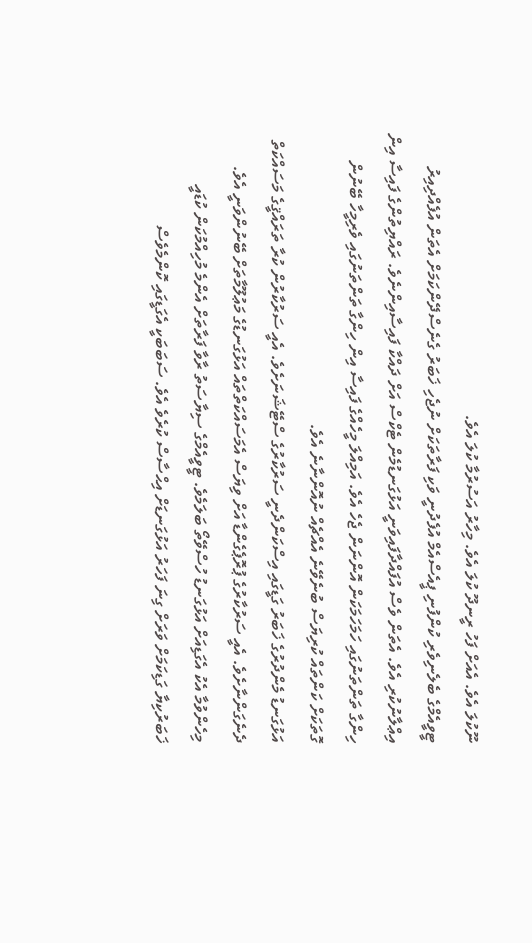ނޫކުލަ އެވެ. އެއަށް ފަހު ރީނދޫ ކުލަ އެވެ. މިހާރު އަސުރުމާ ކުލަ އެވެ.
ޓީވީއެމްގެ ބެލެނިވެރި ކުންފުނި ޕީއެސްއެމް އުފެދުނީ ވަކި ފަރާތަކަށް ނުޖެހި ޚަބަރު ގެނެސްދޭންކަމަށް އެތަން އުފެއްދިއިރު އިޢްލާނުކުރި އެވެ. އެތަން ވެސް އުފައްދާފައިވަނީ އަޅުގަނޑުމެން ޓެކްސް އަށް ދައްކާ ފައިސާއިންނެވެ. ރައްޔިތުންގެ ފައިސާ އިން ހިންގާ ތަންތަނުގައި ހަމަހަމަކަން އޮންނަން ޖެހެ އެވެ. އަމިއްލަ މީހެއްގެ ފައިސާ އިން ހިންގާ ތަންތަނުގައި ވެރިމީހާ ބޭނުން ގޮތަކަށް ކަންތައް ކުރިޔަސް ބުނެވޭނެ އެއްޗެއް ނުއޮންނާނެ އެވެ.
އަޅުގަނޑު މެންދުރުގެ ޚަބަރު ގަޑީގައި އިސްކަންދެނީ ސަރުކާރުގެ ސްޓޭޝަނަށެވެ. އެއީ ސަރުކާރުން ކުރާ ތަރައްޤީގެ މަސައްކަތް ދެނެގަންނާށެވެ. އެއީ ސަރުކާރުގެ ޕުރޮޕެގެންޑާ އަށް ވިޔަސް އެމަސައްކަތްތައް އަޅުގަނޑުގެ މަޢުލޫމާތަށް ބޭނުންވަނީ އެވެ. މިހެންވުމާ އެކު އެގަޑިއަށް އަޅުގަނޑު ހުސްވޭތޯ ބަލަމެވެ. ޓީވީއެމްގެ ސިޔާސަތު ރާވާ ފަރާތަށް އެންމެ މުހިއްމުކަން ކުޑައީ ޚަބަރުކިޔާ ގަޑިކަމަށް ވަރަށް ގިނަ ފަހަރު އަޅުގަނޑަށް އިޙްސާސް ކުރެވެ އެވެ. ސަބަބަކީ އެގަޑީގައި ކޮންމެވެސް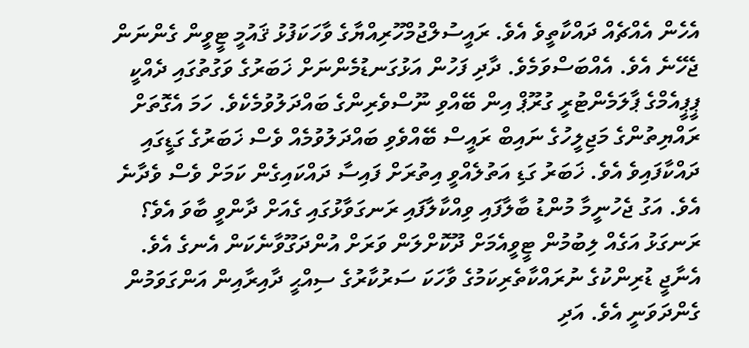އެހެން އެއްޗެއް ދައްކާތީވެ އެވެ. ރައީސުލްޖުމްހޫރިއްޔާގެ ވާހަކަފުޅު ޤައުމީ ޓީވީން ގެންނަން ޖެހޭނެ އެވެ. އެއްބަސްވަމެވެ. ދާދި ފަހުން އަޅުގަނޑުމެންނަށް ޚަބަރުގެ ވަގުތުގައި ދެއްކީ ޕީޕީއެމްގެ ޕާލަމެންޓުރީ ގުރޫޕް އިން ބޭއްވި ނޫސްވެރިންގެ ބައްދަލުވުމެކެވެ. ހަމަ އެގޮތަށް ރައްޔިތުންގެ މަޖިލީހުގެ ނައިބް ރައީސް ބޭއްވެވި ބައްދަލުވުމެއް ވެސް ޚަބަރުގެ ގަޑީގައި ދައްކާފައިވެ އެވެ. ޚަބަރު ގަޑި އަތުލެއްވީ އިތުރަށް ފައިސާ ދައްކައިގެން ކަމަށް ވެސް ވެދާނެ އެވެ. އަގު ޖެހުނީމާ މުންޑު ބާލާފައި ވިއްކާލާފައި ރަނގަވާޅުގައި ގެއަށް ދާންވީ ބާވަ އެވެ؟ ރަނގަޅު އަގެއް ލިބުމުން ޓީވީއެމަށް ދޫކޮށްލަން ވަރަށް އުންދަގޫވާނެކަން އެނގެ އެވެ. އެނާޖީ ޑުރިންކުގެ ނުރައްކާތެރިކަމުގެ ވާހަކަ ސަރުކާރުގެ ސިއްޙީ ދާއިރާއިން އަންގަވަމުން ގެންދަވަނީ އެވެ. އަދި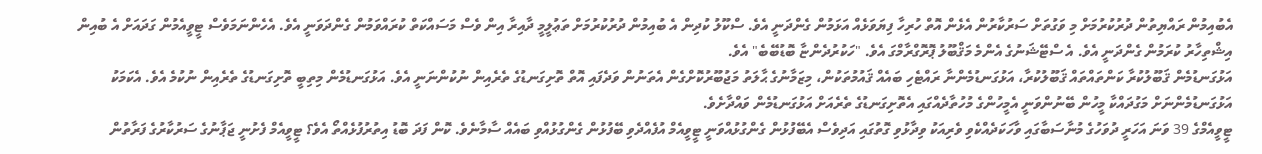އެބުއިމުން ރައްޔިތުން ދުރުކުރުމަށް މި ވަގުތަށް ސަރުކާރުން އެޅެން އޮތް ހުރިހާ ފިޔަވަޅެއް އަޅަމުން ގެންދަނީ އެވެ. ސްކޫލު ކުދިން އެ ބުއިމުން ދުރުކުރުމަށް ތަޢުލީމީ ދާއިރާ އިން ވެސް މަސައްކަތް ކުރައްވަމުން ގެންދަވަނީ އެވެ. އެހެންނަމަވެސް ޓީވީއެމުން ގަދައަށް އެ ބުއިން އިޝްތިހާރު ކުރަމުން ގެންދަނީ އެވެ. އެ ސްޓޭޝަނުގެ އެންމެ މަޤްބޫލު ޕޮރޮގްރާމްގަ އެވެ. "ހަކުރުދެންޏާ ބޮޑުބޭބެ" އެވެ.
އަޅުގަނޑުމެން ޤަބޫލުކުރާ ކަންތައްތައް ޤަބޫލުކުރާ، އަޅުގަނޑުމެންނާ ރައްޓެހި ބައެއް ޤައުމުތަކުން، މިޒަމާނުގެ ޙާލަތު މަޖުބޫރުކޮށްގެން އެތަނުން ވަދެފައި އޮތް ތޮށިގަނޑުގެ ތެރެއިން ނުކުންނަނީ އެވެ. އަޅުގަނޑުމެން މިތިބީ ތޮށިގަނޑުގެ ތެރެއިން ނުކުމެ އެވެ. އެކަމަކު އަޅުގަނޑުމެންނަށް މަގުދައްކާ މީހުން ބޭނުންވަނީ އެމީހުންގެ މުހުތާދެއްގައި އެތޮށިގަނޑުގެ ތެރެއަށް އަޅުގަނޑުމެން ވައްދާށެވެ.
ޓީވީއެމްގެ 39 ވަނަ އަހަރީ ދުވަހުގެ މުނާސަބާގައި ވާހަކަދެއްކެވި ވެރިއަކު ވިދާޅުވި ގޮތުގައި އަދިވެސް އެބޭފުޅުން ގެންގުޅުއްވަނީ ޓީވީއެމް އުފެއްދެވި ބޭފުޅުން ގެންގުޅުއްވި ބައެއް ސާމާނެވެ. ކޮން ފަދަ ބޮޑު އިތުރުފުޅެއްތޯ އެވެ؟ ޓީވީއެމް ފެށުނީ ޖަޕާނުގެ ސަރުކާރުގެ ފަރާތުން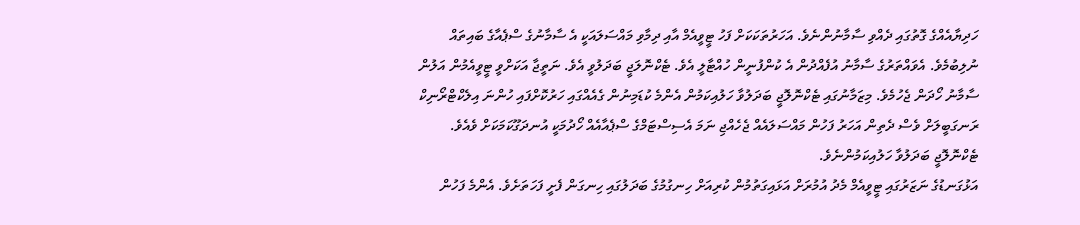ހަދިޔާއެއްގެ ގޮތުގައި ދެއްވި ސާމާނުންނެވެ. އަހަރުތަކަކަށް ފަހު ޓީވީއެމް އާއި ދިމާވި މައްސަލައަކީ އެ ސާމާނުގެ ސްޕެއާގެ ބައިތައް ނުލިބުމެވެ. އެވައްތަރުގެ ސާމާނު އުފެއްދުން އެ ކުންފުނީން ހުއްޓާލީ އެވެ. ޓެކްނޮލަޖީ ބަދަލުވީ އެވެ. ނަތީޖާ އަކަށްވީ ޓީވީއެމުން އަލުން ސާމާނު ހޯދަން ޖެހުމެވެ. މިޒަމާނުގައި ޓެކްނޮލޮޖީ ބަދަލުވާ ހަލުއިކަމުން އެންމެ ކުޑަމިނުން ގެއެއްގައި ހަރުކޮށްފައި ހުންނަ އިލެކްޓްރޯނިކް ރަނގަބީލަށް ވެސް ދެތިން އަހަރު ފަހުން މައްސަލައެއް ޖެހެއްޖި ނަމަ އެސިސްޓަމްގެ ސްޕެއާއެއް ހޯދުމަކީ އުނދަގޫކަމަކަށް ވެއެވެ. ޓެކްނޮލޮޖީ ބަދަލުވާ ހަލުއިކަމުންނެވެ.
އަޅުގަނޑުގެ ނަޒަރުގައި ޓީވީއެމް މެދު އުމުރަށް އަޅައިގަތުމުން ކުރިއަށް ހިނގުމުގެ ބަދަލުގައި ހިނގަން ފެށީ ފަހަތަށެވެ. އެންމެ ފަހުން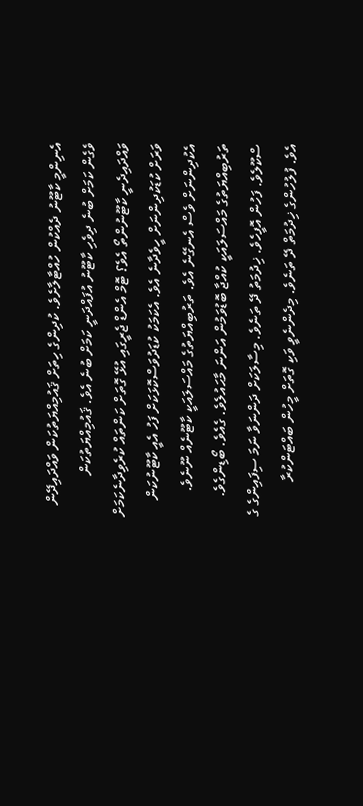އެނިންމީ ކާޓޫނު ދެއްކުން ހުއްޓާލާށެވެ. ކުދިންގެ ހިތަށް ޤައުމިއްޔަތުކަން ވައްދައިދޭން ވެގެން ކަމަށް ބުނެ ދިވެހި ކާޓޫނު އުފައްދަނީ ކަމަށް ބުނެ އެވެ. ޤައުމިއްޔަތުކަން ވައްދައިދެނީ ކާޓޫނުންތޯ އެވެ؟ ޓޮމް އެންޑް ޖެރީގައި އުޅޭ ގޮތަށް ކަންތައް ކުރެވިދާނެކަމަށް ވަރަށް ކުޑަކުދިންނަށް ހީވެދާނެ އެވެ. އެކަމަކު ކުޑަދުވަސްކޮޅަކަށް ފަހު އެއީ ކާޓޫނުކަން އެކުދިންނަށް ވެސް އެނގޭނެ އެވެ. ތަރުބިއްޔަތުގެ މައްސަލައަކީ ކާޓޫނެއް ނޫނެވެ. ތަރުބިއްޔަތުގެ މައްސަލައަކީ ކުއްޖާ ބޮޑުވަމުން އަންނަ މާޙައުލެވެ. ގެއެވެ. ބޯޑިންގެވެ. ސްކޫލެވެ. ފަހުން އޮފީހެވެ. ޚިދުމަތު ދޭ ތަނެވެ. މިސާލަކަށް ދަންނަވާ ނަމަ ސިފައިންގެ ގެ އެވެ. ފުލުހުންގެ ޚިދުމަތް ދޭ ތަނެވެ. މިދެންނެވީ ވަކި ގޮތަށް މީހުން ބައްޓަންކުރާ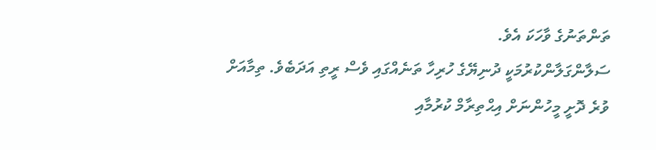ތަންތަނުގެ ވާހަކަ އެވެ.
ސަލާންގަލާންކުރުމަކީ ދުނިޔޭގެ ހުރިހާ ތަނެއްގައި ވެސް ރީތި އަދަބެވެ. ތިމާއަށް ވުރެ ދޮށީ މީހުންނަށް އިޙްތިރާމް ކުރުމާއި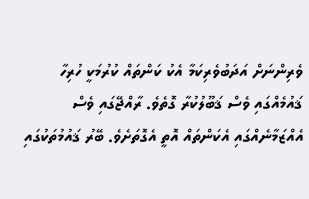ވެރިންނަށް އަދަބުވެރިކަމާ އެކު ކަންތައް ކުރުމަކީ ހުރިހާ ޤައުމެއްގައި ވެސް ޤަބޫލުކުރާ ގޮތެވެ. ރާއްޖޭގައި ވެސް އެއްޒަމާނެއްގައި އެކަންތައް އޮތީ އެގޮތަށެވެ. ބޭރު ޤައުމުތަކުގައި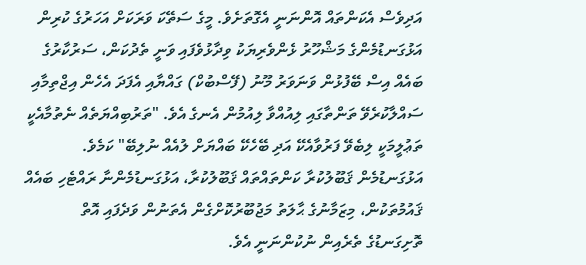އަދިވެސް އެކަންތައް އޮންނަނީ އެގޮތަށެވެ. މީގެ ސަތޭކަ ވަރަކަށް އަހަރުގެ ކުރިން އަޅުގަނޑުމެންގެ މަޝްހޫރު ޅެންވެރިޔަކު ވިދާޅުވެފައި ވަނީ ތެދުކަން، ސަރުކާރުގެ ބައެއް އިސް ބޭފުޅުން ވަނަވަރު މޫނު (ފޭސްބުކް) ގައްޔާއި އެފަދަ އެހެން އިޖްތިމާއި ސައްލާކުރެވޭ ތަންތާގައި ލިއުއްވާ ލިއުމުން އެނގެ އެވެ. "ތަރުބިއްޔަތެއް ނެތުމާއެކީ ތަޢުލީމަކީ ލިބެވޭ ފަރުވާއެކޭ އަދި ބޭހެކޭ ބައްޔަށް ލުއެއް ނުލިބޭ" ކަމެވެ.
އަޅުގަނޑުމެން ޤަބޫލުކުރާ ކަންތައްތައް ޤަބޫލުކުރާ، އަޅުގަނޑުމެންނާ ރައްޓެހި ބައެއް ޤައުމުތަކުން، މިޒަމާނުގެ ޙާލަތު މަޖުބޫރުކޮށްގެން އެތަނުން ވަދެފައި އޮތް ތޮށިގަނޑުގެ ތެރެއިން ނުކުންނަނީ އެވެ.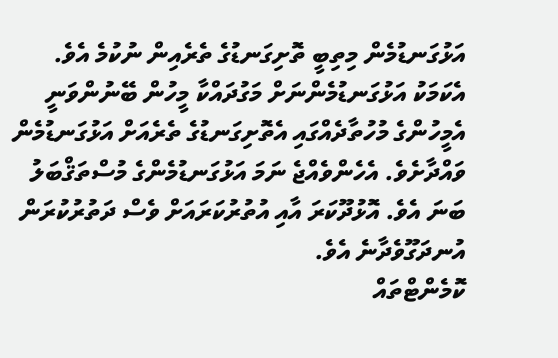އަޅުގަނޑުމެން މިތިބީ ތޮށިގަނޑުގެ ތެރެއިން ނުކުމެ އެވެ. އެކަމަކު އަޅުގަނޑުމެންނަށް މަގުދައްކާ މީހުން ބޭނުންވަނީ އެމީހުންގެ މުހުތާދެއްގައި އެތޮށިގަނޑުގެ ތެރެއަށް އަޅުގަނޑުމެން ވައްދާށެވެ. އެހެންވެއްޖެ ނަމަ އަޅުގަނޑުމެންގެ މުސްތަޤްބަލު ބަނަ އެވެ. އޮޅުދޫކަރަ އާއި އުތުރުކަރައަށް ވެސް ދަތުރުކުރަން އުނދަގޫވެދާނެ އެވެ.
ކޮމެންޓްތައް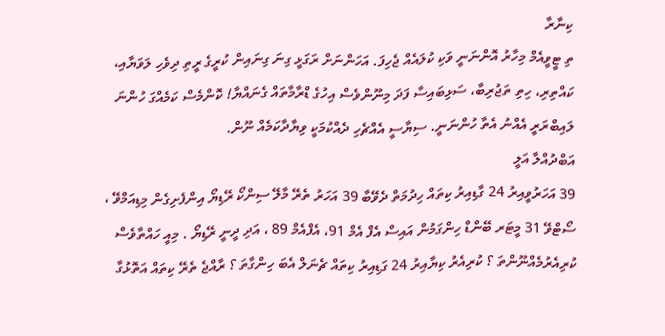ކިނާރާ
ތި ޓީވީއެމް މިހާރު އޮންނަނީ ވަކި ކުލައެއް ޖެހިފަ. އަހަންނަށް ރަގަޅީ ގިނަ ގިނައިން ކުރީގެ ރީތި ދިވެހި ލަވަޔާއި، ކައްތިރި، ހިތި ތަޖުރިބާ، ސަޅިބައިސާ ފަދަ މިނޫންވެސް އިހުގެ ޑްރާމާތައް ގެނައްޔާ! ކޮންމެސް ކަމެއްގަ ހުންނަ ލައިބްރަރީ އެއްނު އެތާ ހުންނަނީ. ސިޔާސީ އެއްޗެހި ދެއްކުމަކީ ވިޔާދާކަމެއް ނޫން.
އަބްދުއްލާ އަލީ
39 އަހަރުވީއިރު 24 ގާޑިއިރު ކިތައް ހިދުމަތް ދެވޭބާ 39 އަހަރު ތެރޭ މާލޭ ސިންކޯ ރޭޑިޔޯ އިންފެށިގެން މިޑިއަމްވޭ ، ސޯޓްވޭ 31 މީޓަރ ބޭންޑް ހިންގަމުން އައިސް އެފް އެމް 91، އެފްއެމް 89 ، އަދި ދީނީ ރޭޑިޔޯ . މިއީ ހައްތާވެސް ކުރިއެރުމެއްނޫންތަ ؟ ކުރިއެރު ކިޔާއިރު 24 ގަޑިއިރު ކިތައް ޗެނަލް އެބަ ހިންގާތަ ؟ ރާއްޖެ ތެރޭ ކިތައް އަތޮޅުގާ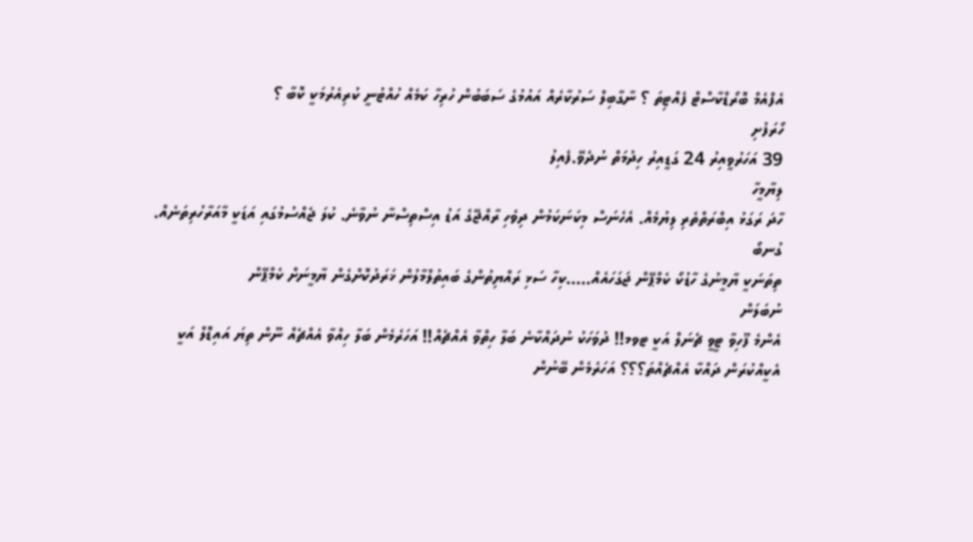އެފްއެމް ބޮރޯޑްކާސްޓް ފެއްޓިތަ ؟ ނާގާބިލް ސަރުކާރެއް އައުމުގެ ސަބަބުން ހުރިހާ ކަމެއް ހުއްޓުނީ ކުރިއެރުމަކީ ކޮބާ ؟
ހޯރަފުށި
39 އަހަރުވީއިރު 24 ގަޑީއިރު ހިދުމަތް ނުދެވޭ.ފެއިލު
ލިޔާމީހާ
ހާދަ ރަގަޅު އިބްރަތްތެރި ލިޔުމެއް. އެހެނަސް މިކަނަކަމުން ދިވެހި ރާއްޖޭގެ އަޑު އިސްތިސްނާ ނުވާނެ. ކުލަ ޖެއްސުމުގައި އަޑަކީ މާއަރާހުރިތަނެއް.
ގުނބޯ
ތިތަނަކީ ޔާމީނުގެ ހާޑުކޯ ކެމްޕޭން ޖަގަހައެއް.....ކިހާ ސަޅި ރައްޔިތުންގެ ބައިތުލްމާލުން ޚަރަދުކޮށްގެން ޔާމީނަށް ކެމްޕޭން
ނުބަލަން
އެންމެ ފޫހިވާ ޓީވީ ޗެނަލް އަކީ ޓވމ!! ދުވަހަކު ނުދައްކާނެ ބަލާ ހިތްވާ އެއްޗެއް!! އަހަރެމެން ބަލާ ހިއްވާ އެއްޗެއް ނޫން ތިޔަ އައިޑޮލް އަކީ އެކީއްކުރަން ދައްކާ އެއްޗެއްތަ؟؟؟ އަހަރެމެން ބޭނުން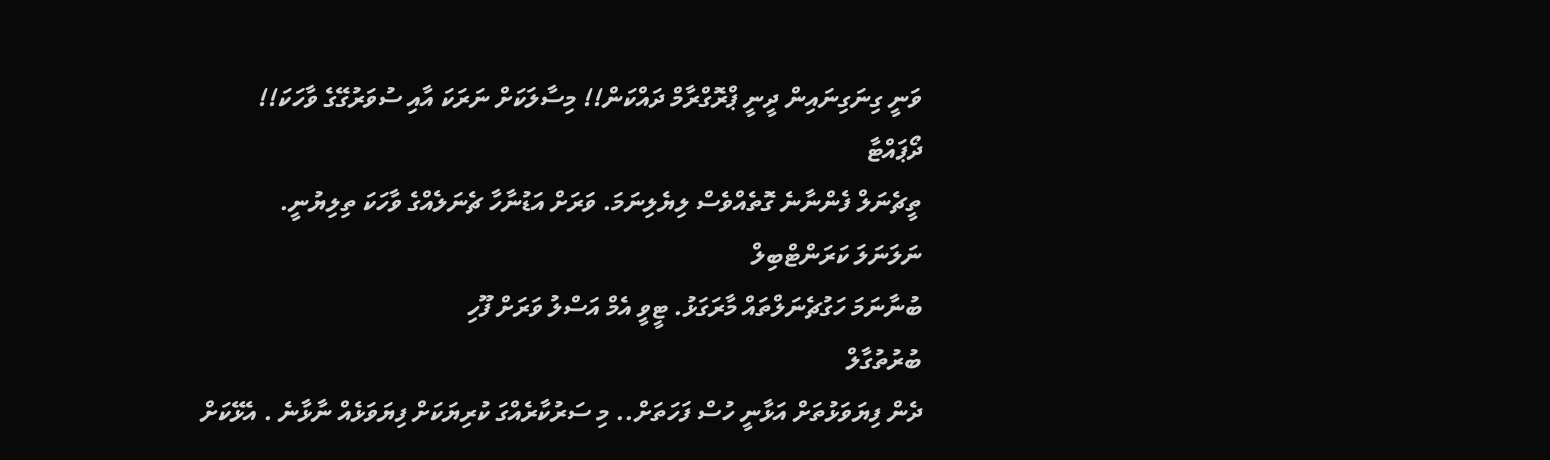ވަނީ ގިނަގިނައިން ދީނީ ޕްރޮގްރާމް ދައްކަން!! މިސާލަކަށް ނަރަކަ އާއި ސުވަރުގޭގެ ވާހަކަ!!
ދޯޕައްޓާ
ތީޗެނަލް ފެންނާނެ ގޮތެއްވެސް ލިޔެލިނަމަ. ވަރަށް އަޑުނާހާ ޗެނަލެއްގެ ވާހަކަ ތިލިޔުނީ.
ނަލަނަލަ ކަރަންޓްބިލް
ބުނާނަމަ ހަގުޗެނަލްތައް މާރަގަޅު. ޓީވީ އެމް އަސްލު ވަރަށް ފޫހި
ބުރުތުގާލް
ދެން ފިޔަވަޅުތަށް އަޅާނީ ހުސް ފަހަތަށް.. މި ސަރުކާރެއްގަ ކުރިޔަކަށް ފިޔަވަޅެއް ނާޅާނެ . އެޅޭކަށް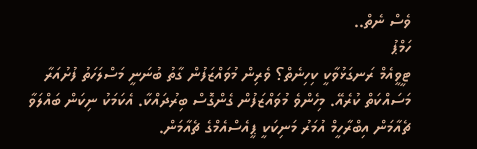ވެސް ނެތް..
ހަމްޕު
ޓީވީއެމް ރަނގަޅުވާކީ ކިހިނެތް؟ ވެރިން މުވައްޒަފުން ގާތު ބުނަނީ މަސްލަހަތު ފުށުއަރާ މަސައްކަތް ކުރެއޭ. މިހެންވެ މުވައްޒަފުން ގެންގޮސް ބިރުދައްކާ. އެކަމަކު ނިކަން ބައްލަވާ ޗެއާމަން އިބްރާހީމް އުމަރު މަނިކަކީ ޕީއެސްއެމްގެ ޗެއާމަން.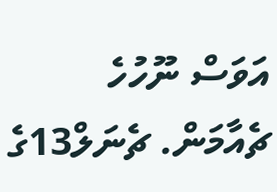އަވަސް ނޫހުހެ ޗެއާމަން. ޗެނަލް13ގެ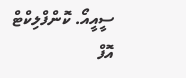ސީއީއޯ. ކޮންފްލިކްޓް އޮފް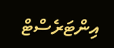އިންޓަރެސްޓް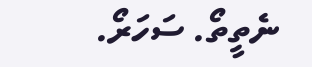ނެތީތޯ. ސަހަރޯ.